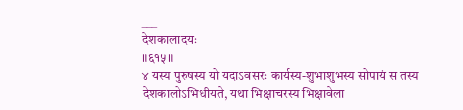___
देशकालादयः
॥६१५॥
४ यस्य पुरुषस्य यो यदाऽवसरः कार्यस्य-शुभाशुभस्य सोपायं स तस्य देशकालोऽभिधीयते, यथा भिक्षाचरस्य भिक्षावेला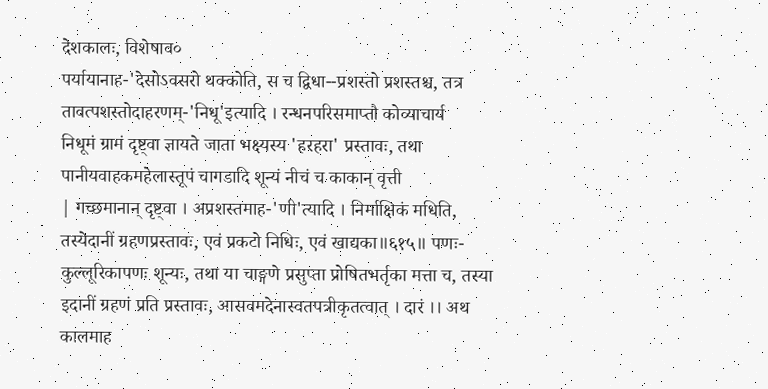देशकालः, विशेषाव०
पर्यायानाह-'देसोऽवसरो थक्कोति, स च द्विधा--प्रशस्तो प्रशस्तश्च, तत्र तावत्पशस्तोदाहरणम्-'निधू'इत्यादि । रन्धनपरिसमाप्तौ कोव्याचार्य
निधूमं ग्रामं दृष्ट्वा ज्ञायते जाता भक्ष्यस्य 'हरहरा' प्रस्तावः, तथा पानीयवाहकमहेलास्तूपं चागडादि शून्यं नीचं च काकान् वृत्ती
| गच्छमानान् दृष्ट्वा । अप्रशस्तमाह-'णी'त्यादि । निर्माक्षिकं मधिति, तस्येदानीं ग्रहणप्रस्तावः, एवं प्रकटो निधिः, एवं खाद्यका॥६१५॥ पणः- कुल्लूरिकापणः शून्यः, तथा या चाङ्गणे प्रसुप्ता प्रोषितभर्तृका मत्ता च, तस्या इदानीं ग्रहणं प्रति प्रस्तावः, आसवमदेनास्वतपत्रीकृतत्वात् । दारं ।। अथ कालमाह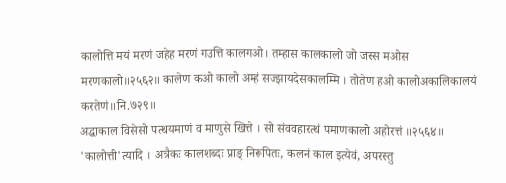कालोत्ति मयं मरणं जहेह मरणं गउत्ति कालगओ। तम्हास कालकालो जो जस्स मओस मरणकालो॥२५६२॥ कालेण कओ कालो अम्हं सज्झायदेसकालम्मि । तोतेण हओ कालोअकालिकालयं करतेणं॥नि.७२९॥
अद्धाकाल विसेसो पत्थयमाणं व माणुसे खित्ते । सो संववहारत्थं पमाणकालो अहोरत्तं ॥२५६४॥
'कालोत्ती'त्यादि । अत्रैकः कालशब्दः प्राङ् निरूपितः, कलनं काल इत्येवं, अपरस्तु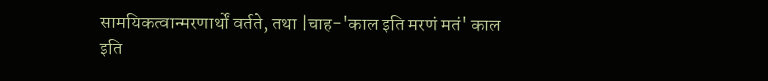सामयिकत्वान्मरणार्थों वर्तते, तथा |चाह-'काल इति मरणं मतं' काल इति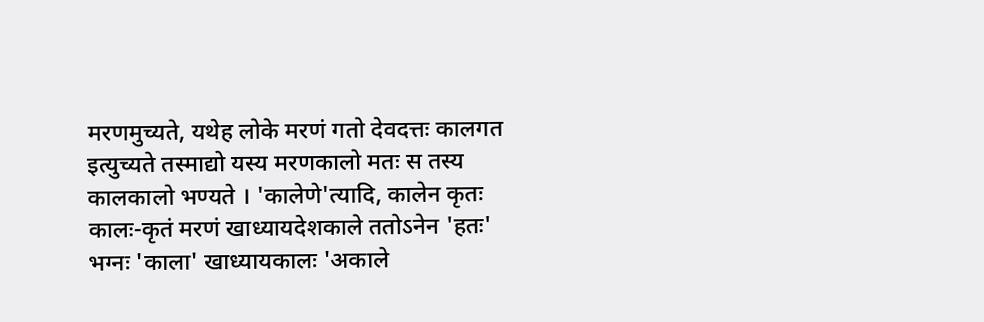मरणमुच्यते, यथेह लोके मरणं गतो देवदत्तः कालगत इत्युच्यते तस्माद्यो यस्य मरणकालो मतः स तस्य कालकालो भण्यते । 'कालेणे'त्यादि, कालेन कृतः कालः-कृतं मरणं खाध्यायदेशकाले ततोऽनेन 'हतः' भग्नः 'काला' खाध्यायकालः 'अकाले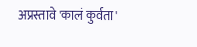अप्रस्तावे 'कालं कुर्वता'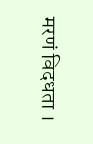मरणं विदधता ।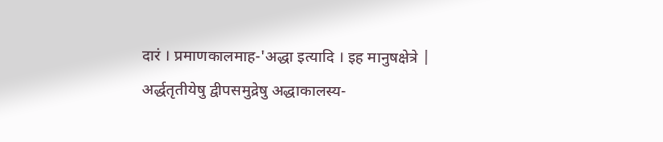दारं । प्रमाणकालमाह-'अद्धा इत्यादि । इह मानुषक्षेत्रे | अर्द्धतृतीयेषु द्वीपसमुद्रेषु अद्धाकालस्य-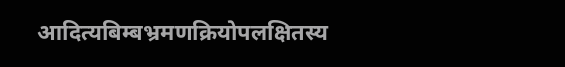आदित्यबिम्बभ्रमणक्रियोपलक्षितस्य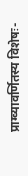प्राग्व्यावर्णितस्य विशेषः-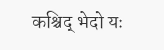कश्चिद् भेदो यः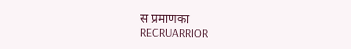स प्रमाणका
RECRUARRIOR